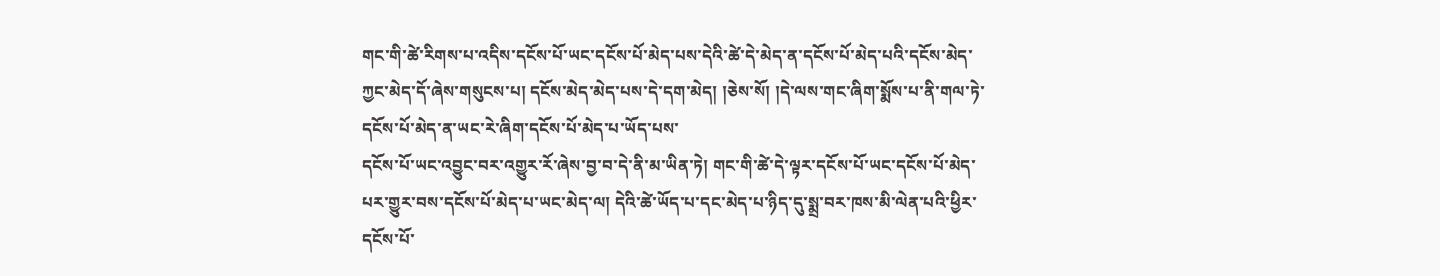གང་གི་ཚེ་རིགས་པ་འདིས་དངོས་པོ་ཡང་དངོས་པོ་མེད་པས་དེའི་ཚེ་དེ་མེད་ན་དངོས་པོ་མེད་པའི་དངོས་མེད་ཀྱང་མེད་དོ་ཞེས་གསུངས་པ། དངོས་མེད་མེད་པས་དེ་དག་མེད། །ཅེས་སོ། །དེ་ལས་གང་ཞིག་སྨོས་པ་ནི་གལ་ཏེ་དངོས་པོ་མེད་ན་ཡང་རེ་ཞིག་དངོས་པོ་མེད་པ་ཡོད་པས་
དངོས་པོ་ཡང་འབྱུང་བར་འགྱུར་རོ་ཞེས་བྱ་བ་དེ་ནི་མ་ཡིན་ཏེ། གང་གི་ཚེ་དེ་ལྟར་དངོས་པོ་ཡང་དངོས་པོ་མེད་པར་གྱུར་བས་དངོས་པོ་མེད་པ་ཡང་མེད་ལ། དེའི་ཚེ་ཡོད་པ་དང་མེད་པ་ཉིད་དུ་སྨྲ་བར་ཁས་མི་ལེན་པའི་ཕྱིར་དངོས་པོ་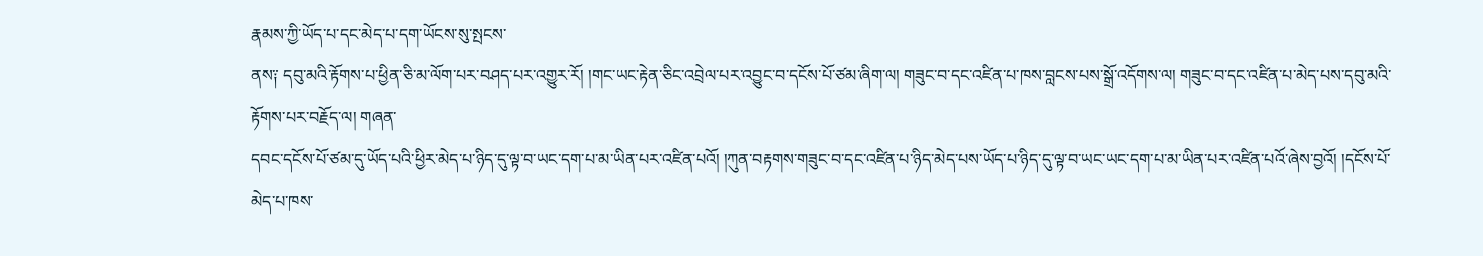རྣམས་ཀྱི་ཡོད་པ་དང་མེད་པ་དག་ཡོངས་སུ་སྤངས་
ནས༑ དབུ་མའི་རྟོགས་པ་ཕྱིན་ཅི་མ་ལོག་པར་བཤད་པར་འགྱུར་རོ། །གང་ཡང་རྟེན་ཅིང་འབྲེལ་པར་འབྱུང་བ་དངོས་པོ་ཙམ་ཞིག་ལ། གཟུང་བ་དང་འཛིན་པ་ཁས་བླངས་པས་སྒྲོ་འདོགས་ལ། གཟུང་བ་དང་འཛིན་པ་མེད་པས་དབུ་མའི་རྟོགས་པར་བརྗོད་ལ། གཞན་
དབང་དངོས་པོ་ཙམ་དུ་ཡོད་པའི་ཕྱིར་མེད་པ་ཉིད་དུ་ལྟ་བ་ཡང་དག་པ་མ་ཡིན་པར་འཛིན་པའོ། །ཀུན་བརྟགས་གཟུང་བ་དང་འཛིན་པ་ཉིད་མེད་པས་ཡོད་པ་ཉིད་དུ་ལྟ་བ་ཡང་ཡང་དག་པ་མ་ཡིན་པར་འཛིན་པའོ་ཞེས་བྱའོ། །དངོས་པོ་མེད་པ་ཁས་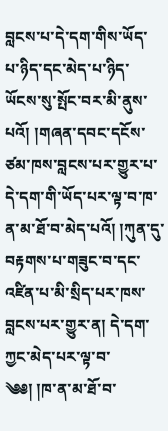བླངས་པ་དེ་དག་གིས་ཡོད་
པ་ཉིད་དང་མེད་པ་ཉིད་ཡོངས་སུ་སྤོང་བར་མི་ནུས་པའོ། །གཞན་དབང་དངོས་ཙམ་ཁས་བླངས་པར་གྱུར་པ་དེ་དག་གི་ཡོད་པར་ལྟ་བ་ཁ་ན་མ་ཐོ་བ་མེད་པའོ། །ཀུན་དུ་བརྟགས་པ་གཟུང་བ་དང་འཛིན་པ་མི་སྲིད་པར་ཁས་བླངས་པར་གྱུར་ན། དེ་དག་ཀྱང་མེད་པར་ལྟ་བ་
༄༅། །ཁ་ན་མ་ཐོ་བ་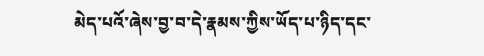མེད་པའོ་ཞེས་བྱ་བ་དེ་རྣམས་ཀྱིས་ཡོད་པ་ཉིད་དང་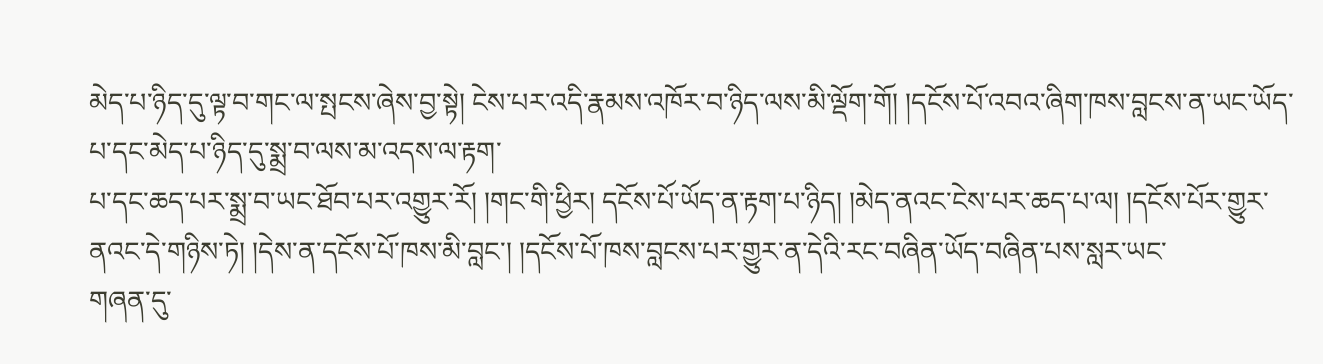མེད་པ་ཉིད་དུ་ལྟ་བ་གང་ལ་སྤངས་ཞེས་བྱ་སྟེ། ངེས་པར་འདི་རྣམས་འཁོར་བ་ཉིད་ལས་མི་ལྡོག་གོ། །དངོས་པོ་འབའ་ཞིག་ཁས་བླངས་ན་ཡང་ཡོད་པ་དང་མེད་པ་ཉིད་དུ་སྨྲ་བ་ལས་མ་འདས་ལ་རྟག་
པ་དང་ཆད་པར་སྨྲ་བ་ཡང་ཐོབ་པར་འགྱུར་རོ། །གང་གི་ཕྱིར། དངོས་པོ་ཡོད་ན་རྟག་པ་ཉིད། །མེད་ནའང་ངེས་པར་ཆད་པ་ལ། །དངོས་པོར་གྱུར་ནའང་དེ་གཉིས་ཏེ། །དེས་ན་དངོས་པོ་ཁས་མི་བླང་། །དངོས་པོ་ཁས་བླངས་པར་གྱུར་ན་དེའི་རང་བཞིན་ཡོད་བཞིན་པས་སླར་ཡང་
གཞན་དུ་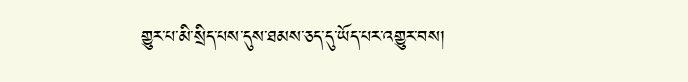གྱུར་པ་མི་སྲིད་པས་དུས་ཐམས་ཅད་དུ་ཡོད་པར་འགྱུར་བས།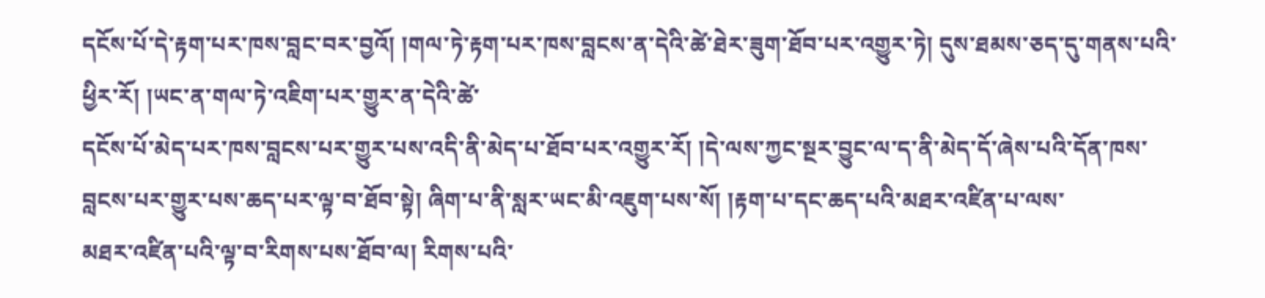དངོས་པོ་དེ་རྟག་པར་ཁས་བླང་བར་བྱའོ། །གལ་ཏེ་རྟག་པར་ཁས་བླངས་ན་དེའི་ཚེ་ཐེར་ཟུག་ཐོབ་པར་འགྱུར་ཏེ། དུས་ཐམས་ཅད་དུ་གནས་པའི་ཕྱིར་རོ། །ཡང་ན་གལ་ཏེ་འཇིག་པར་གྱུར་ན་དེའི་ཚེ་
དངོས་པོ་མེད་པར་ཁས་བླངས་པར་གྱུར་པས་འདི་ནི་མེད་པ་ཐོབ་པར་འགྱུར་རོ། །དེ་ལས་ཀྱང་སྔར་བྱུང་ལ་ད་ནི་མེད་དོ་ཞེས་པའི་དོན་ཁས་བླངས་པར་གྱུར་པས་ཆད་པར་ལྟ་བ་ཐོབ་སྟེ། ཞིག་པ་ནི་སླར་ཡང་མི་འཇུག་པས་སོ། །རྟག་པ་དང་ཆད་པའི་མཐར་འཛིན་པ་ལས་
མཐར་འཛིན་པའི་ལྟ་བ་རིགས་པས་ཐོབ་ལ། རིགས་པའི་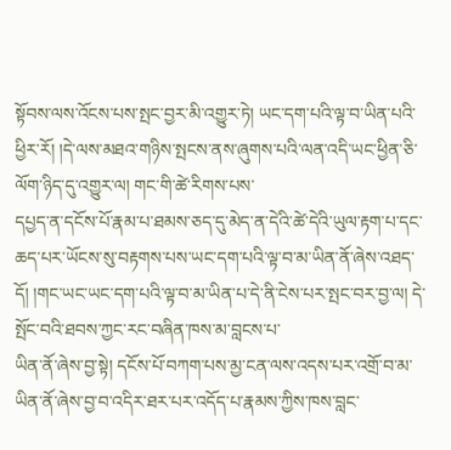སྟོབས་ལས་འོངས་པས་སྤང་བྱར་མི་འགྱུར་ཏེ། ཡང་དག་པའི་ལྟ་བ་ཡིན་པའི་ཕྱིར་རོ། །དེ་ལས་མཐའ་གཉིས་སྤངས་ནས་ཞུགས་པའི་ལན་འདི་ཡང་ཕྱིན་ཅི་ལོག་ཉིད་དུ་འགྱུར་ལ། གང་གི་ཚེ་རིགས་པས་
དཔྱད་ན་དངོས་པོ་རྣམ་པ་ཐམས་ཅད་དུ་མེད་ན་དེའི་ཚེ་དེའི་ཡུལ་རྟག་པ་དང་ཆད་པར་ཡོངས་སུ་བརྟགས་པས་ཡང་དག་པའི་ལྟ་བ་མ་ཡིན་ནོ་ཞེས་འཐད་དོ། །གང་ཡང་ཡང་དག་པའི་ལྟ་བ་མ་ཡིན་པ་དེ་ནི་ངེས་པར་སྤང་བར་བྱ་ལ། དེ་སྤོང་བའི་ཐབས་ཀྱང་རང་བཞིན་ཁས་མ་བླངས་པ་
ཡིན་ནོ་ཞེས་བྱ་སྟེ། དངོས་པོ་བཀག་པས་མྱ་ངན་ལས་འདས་པར་འགྲོ་བ་མ་ཡིན་ནོ་ཞེས་བྱ་བ་འདིར་ཐར་པར་འདོད་པ་རྣམས་ཀྱིས་ཁས་བླང་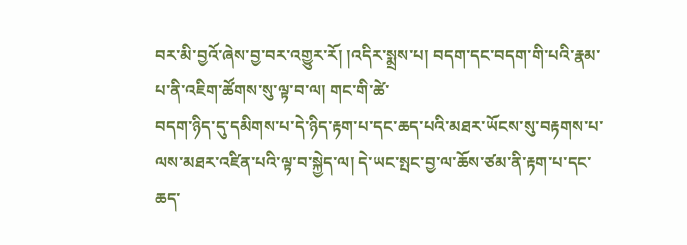བར་མི་བྱའོ་ཞེས་བྱ་བར་འགྱུར་རོ། །འདིར་སྨྲས་པ། བདག་དང་བདག་གི་པའི་རྣམ་པ་ནི་འཇིག་ཚོགས་སུ་ལྟ་བ་ལ། གང་གི་ཚེ་
བདག་ཉིད་དུ་དམིགས་པ་དེ་ཉིད་རྟག་པ་དང་ཆད་པའི་མཐར་ཡོངས་སུ་བརྟགས་པ་ལས་མཐར་འཛིན་པའི་ལྟ་བ་སྐྱེད་ལ། དེ་ཡང་སྤང་བྱ་ལ་ཆོས་ཙམ་ནི་རྟག་པ་དང་ཆད་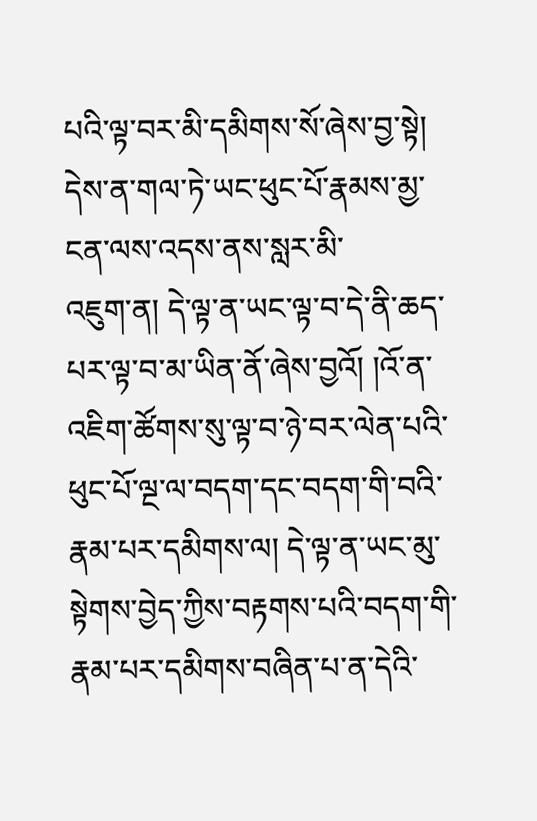པའི་ལྟ་བར་མི་དམིགས་སོ་ཞེས་བྱ་སྟེ། དེས་ན་གལ་ཏེ་ཡང་ཕུང་པོ་རྣམས་མྱ་ངན་ལས་འདས་ནས་སླར་མི་
འཇུག་ན། དེ་ལྟ་ན་ཡང་ལྟ་བ་དེ་ནི་ཆད་པར་ལྟ་བ་མ་ཡིན་ནོ་ཞེས་བྱའོ། །འོ་ན་འཇིག་ཚོགས་སུ་ལྟ་བ་ཉེ་བར་ལེན་པའི་ཕུང་པོ་ལྔ་ལ་བདག་དང་བདག་གི་བའི་རྣམ་པར་དམིགས་ལ། དེ་ལྟ་ན་ཡང་མུ་སྟེགས་བྱེད་ཀྱིས་བརྟགས་པའི་བདག་གི་རྣམ་པར་དམིགས་བཞིན་པ་ན་དེའི་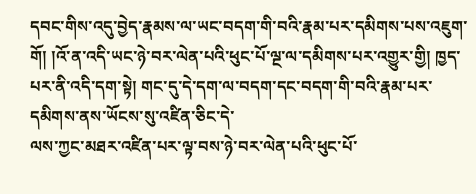དབང་གིས་འདུ་བྱེད་རྣམས་ལ་ཡང་བདག་གི་བའི་རྣམ་པར་དམིགས་པས་འཇུག་གོ། །འོ་ན་འདི་ཡང་ཉེ་བར་ལེན་པའི་ཕུང་པོ་ལྔ་ལ་དམིགས་པར་འགྱུར་གྱི། ཁྱད་པར་ནི་འདི་དག་སྟེ། གང་དུ་དེ་དག་ལ་བདག་དང་བདག་གི་བའི་རྣམ་པར་དམིགས་ནས་ཡོངས་སུ་འཛིན་ཅིང་དེ་
ལས་ཀྱང་མཐར་འཛིན་པར་ལྟ་བས་ཉེ་བར་ལེན་པའི་ཕུང་པོ་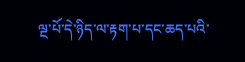ལྔ་པོ་དེ་ཉིད་ལ་རྟག་པ་དང་ཆད་པའི་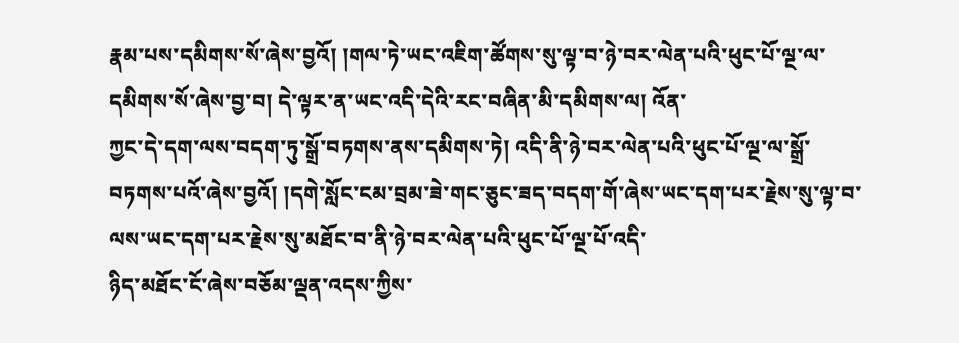རྣམ་པས་དམིགས་སོ་ཞེས་བྱའོ། །གལ་ཏེ་ཡང་འཇིག་ཚོགས་སུ་ལྟ་བ་ཉེ་བར་ལེན་པའི་ཕུང་པོ་ལྔ་ལ་དམིགས་སོ་ཞེས་བྱ་བ། དེ་ལྟར་ན་ཡང་འདི་དེའི་རང་བཞིན་མི་དམིགས་ལ། འོན་
ཀྱང་དེ་དག་ལས་བདག་ཏུ་སྒྲོ་བཏགས་ནས་དམིགས་ཏེ། འདི་ནི་ཉེ་བར་ལེན་པའི་ཕུང་པོ་ལྔ་ལ་སྒྲོ་བཏགས་པའོ་ཞེས་བྱའོ། །དགེ་སློང་ངམ་བྲམ་ཟེ་གང་ཅུང་ཟད་བདག་གོ་ཞེས་ཡང་དག་པར་རྗེས་སུ་ལྟ་བ་ལས་ཡང་དག་པར་རྗེས་སུ་མཐོང་བ་ནི་ཉེ་བར་ལེན་པའི་ཕུང་པོ་ལྔ་པོ་འདི་
ཉིད་མཐོང་ངོ་ཞེས་བཅོམ་ལྡན་འདས་ཀྱིས་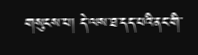གསུངས་པ། དེ་ལས་ཐ་དད་པའི་ནང་གི་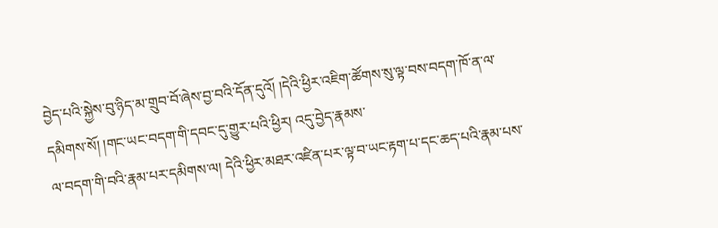བྱེད་པའི་སྐྱེས་བུ་ཉིད་མ་གྲུབ་བོ་ཞེས་བྱ་བའི་དོན་དུའོ། །དེའི་ཕྱིར་འཇིག་ཚོགས་སུ་ལྟ་བས་བདག་ཁོ་ན་ལ་དམིགས་སོ། །གང་ཡང་བདག་གི་དབང་དུ་གྱུར་པའི་ཕྱིར། འདུ་བྱེད་རྣམས་
ལ་བདག་གི་བའི་རྣམ་པར་དམིགས་ལ། དེའི་ཕྱིར་མཐར་འཛིན་པར་ལྟ་བ་ཡང་རྟག་པ་དང་ཆད་པའི་རྣམ་པས་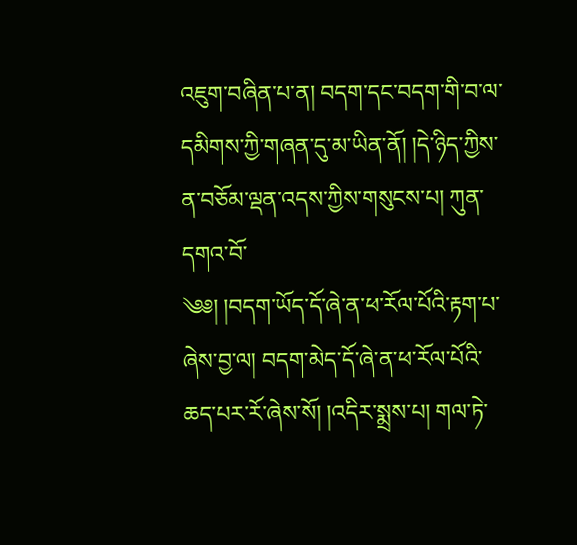འཇུག་བཞིན་པ་ན། བདག་དང་བདག་གི་བ་ལ་དམིགས་ཀྱི་གཞན་དུ་མ་ཡིན་ནོ། །དེ་ཉིད་ཀྱིས་ན་བཅོམ་ལྡན་འདས་ཀྱིས་གསུངས་པ། ཀུན་དགའ་བོ་
༄༅། །བདག་ཡོད་དོ་ཞེ་ན་ཕ་རོལ་པོའི་རྟག་པ་ཞེས་བྱ་ལ། བདག་མེད་དོ་ཞེ་ན་ཕ་རོལ་པོའི་ཆད་པར་རོ་ཞེས་སོ། །འདིར་སྨྲས་པ། གལ་ཏེ་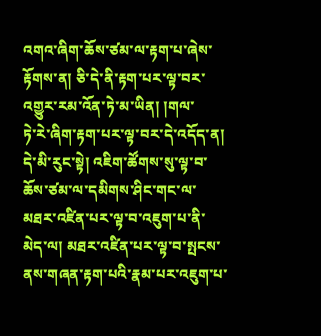འགའ་ཞིག་ཆོས་ཙམ་ལ་རྟག་པ་ཞེས་རྟོགས་ན། ཅི་དེ་ནི་རྟག་པར་ལྟ་བར་འགྱུར་རམ་འོན་ཏེ་མ་ཡིན། །གལ་
ཏེ་རེ་ཞིག་རྟག་པར་ལྟ་བར་དེ་འདོད་ན། དེ་མི་རུང་སྟེ། འཇིག་ཚོགས་སུ་ལྟ་བ་ཆོས་ཙམ་ལ་དམིགས་ཤིང་གང་ལ་མཐར་འཛིན་པར་ལྟ་བ་འཇུག་པ་ནི་མེད་ལ། མཐར་འཛིན་པར་ལྟ་བ་སྤངས་ནས་གཞན་རྟག་པའི་རྣམ་པར་འཇུག་པ་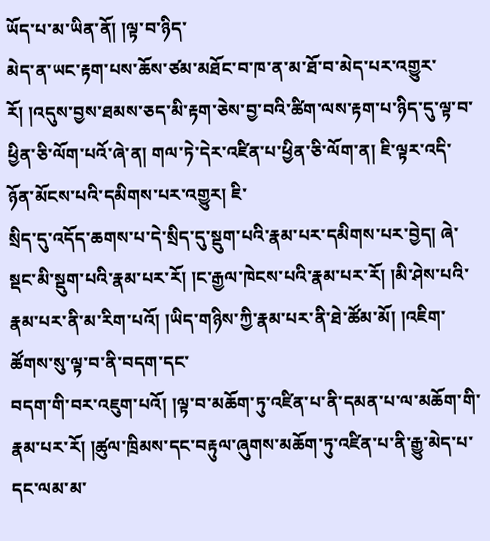ཡོད་པ་མ་ཡིན་ནོ། །ལྟ་བ་ཉིད་
མེད་ན་ཡང་རྟག་པས་ཆོས་ཙམ་མཐོང་བ་ཁ་ན་མ་ཐོ་བ་མེད་པར་འགྱུར་རོ། །འདུས་བྱས་ཐམས་ཅད་མི་རྟག་ཅེས་བྱ་བའི་ཚིག་ལས་རྟག་པ་ཉིད་དུ་ལྟ་བ་ཕྱིན་ཅི་ལོག་པའོ་ཞེ་ན། གལ་ཏེ་དེར་འཛིན་པ་ཕྱིན་ཅི་ལོག་ན། ཇི་ལྟར་འདི་ཉོན་མོངས་པའི་དམིགས་པར་འགྱུར། ཇི་
སྲིད་དུ་འདོད་ཆགས་པ་དེ་སྲིད་དུ་སྡུག་པའི་རྣམ་པར་དམིགས་པར་བྱེད། ཞེ་སྡང་མི་སྡུག་པའི་རྣམ་པར་རོ། །ང་རྒྱལ་ཁེངས་པའི་རྣམ་པར་རོ། །མི་ཤེས་པའི་རྣམ་པར་ནི་མ་རིག་པའོ། །ཡིད་གཉིས་ཀྱི་རྣམ་པར་ནི་ཐེ་ཚོམ་མོ། །འཇིག་ཚོགས་སུ་ལྟ་བ་ནི་བདག་དང་
བདག་གི་བར་འཇུག་པའོ། །ལྟ་བ་མཆོག་ཏུ་འཛིན་པ་ནི་དམན་པ་ལ་མཆོག་གི་རྣམ་པར་རོ། །ཚུལ་ཁྲིམས་དང་བརྟུལ་ཞུགས་མཆོག་ཏུ་འཛིན་པ་ནི་རྒྱུ་མེད་པ་དང་ལམ་མ་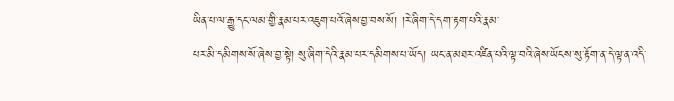ཡིན་པ་ལ་རྒྱུ་དང་ལམ་གྱི་རྣམ་པར་འཇུག་པའོ་ཞེས་བྱ་བས་སོ། །རེ་ཞིག་དེ་དག་རྟག་པའི་རྣམ་
པར་མི་དམིགས་སོ་ཞེས་བྱ་སྟེ། སུ་ཞིག་དེའི་རྣམ་པར་དམིགས་པ་ཡོད། ཡང་ན་མཐར་འཛིན་པའི་ལྟ་བའི་ཞེས་ཡོངས་སུ་རྟོག་ན་དེ་ལྟ་ན་འདི་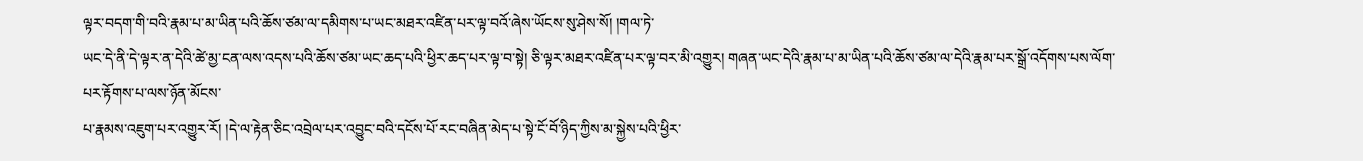ལྟར་བདག་གི་བའི་རྣམ་པ་མ་ཡིན་པའི་ཆོས་ཙམ་ལ་དམིགས་པ་ཡང་མཐར་འཛིན་པར་ལྟ་བའོ་ཞེས་ཡོངས་སུ་ཤེས་སོ། །གལ་ཏེ་
ཡང་དེ་ནི་དེ་ལྟར་ན་དེའི་ཚེ་མྱ་ངན་ལས་འདས་པའི་ཆོས་ཙམ་ཡང་ཆད་པའི་ཕྱིར་ཆད་པར་ལྟ་བ་སྟེ། ཅི་ལྟར་མཐར་འཛིན་པར་ལྟ་བར་མི་འགྱུར། གཞན་ཡང་དེའི་རྣམ་པ་མ་ཡིན་པའི་ཆོས་ཙམ་ལ་དེའི་རྣམ་པར་སྒྲོ་འདོགས་པས་ལོག་པར་རྟོགས་པ་ལས་ཉོན་མོངས་
པ་རྣམས་འཇུག་པར་འགྱུར་རོ། །དེ་ལ་རྟེན་ཅིང་འབྲེལ་པར་འབྱུང་བའི་དངོས་པོ་རང་བཞིན་མེད་པ་སྟེ་ངོ་བོ་ཉིད་ཀྱིས་མ་སྐྱེས་པའི་ཕྱིར་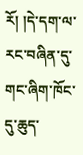རོ། །དེ་དག་ལ་རང་བཞིན་དུ་གང་ཞིག་ཁོང་དུ་ཆུད་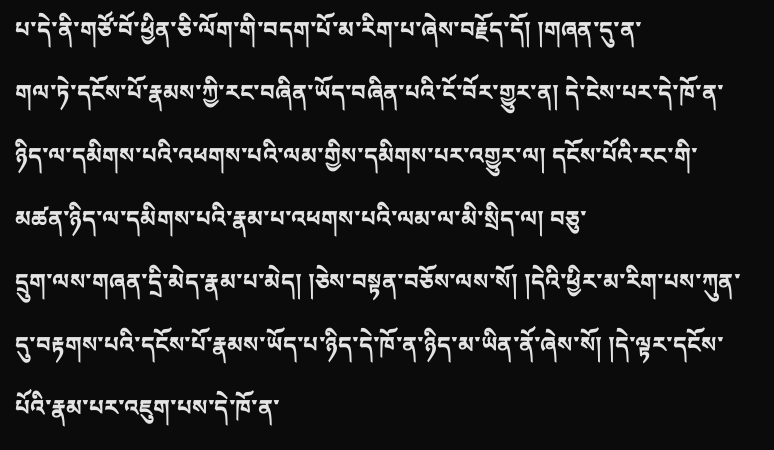པ་དེ་ནི་གཙོ་བོ་ཕྱིན་ཅི་ལོག་གི་བདག་པོ་མ་རིག་པ་ཞེས་བརྗོད་དོ། །གཞན་དུ་ན་
གལ་ཏེ་དངོས་པོ་རྣམས་ཀྱི་རང་བཞིན་ཡོད་བཞིན་པའི་ངོ་བོར་གྱུར་ན། དེ་ངེས་པར་དེ་ཁོ་ན་ཉིད་ལ་དམིགས་པའི་འཕགས་པའི་ལམ་གྱིས་དམིགས་པར་འགྱུར་ལ། དངོས་པོའི་རང་གི་མཚན་ཉིད་ལ་དམིགས་པའི་རྣམ་པ་འཕགས་པའི་ལམ་ལ་མི་སྲིད་ལ། བཅུ་
དྲུག་ལས་གཞན་དྲི་མེད་རྣམ་པ་མེད། །ཅེས་བསྟན་བཅོས་ལས་སོ། །དེའི་ཕྱིར་མ་རིག་པས་ཀུན་དུ་བརྟགས་པའི་དངོས་པོ་རྣམས་ཡོད་པ་ཉིད་དེ་ཁོ་ན་ཉིད་མ་ཡིན་ནོ་ཞེས་སོ། །དེ་ལྟར་དངོས་པོའི་རྣམ་པར་འཇུག་པས་དེ་ཁོ་ན་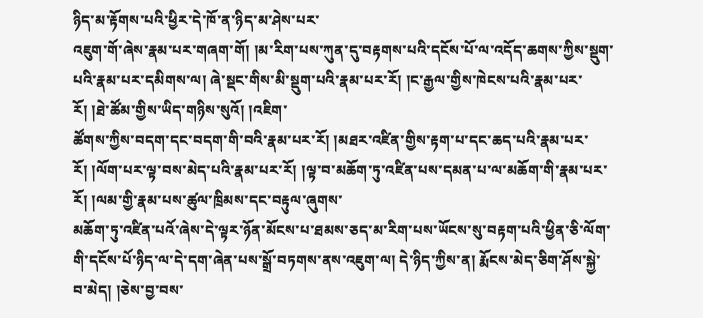ཉིད་མ་རྟོགས་པའི་ཕྱིར་དེ་ཁོ་ན་ཉིད་མ་ཤེས་པར་
འཇུག་གོ་ཞེས་རྣམ་པར་གཞག་གོ། །མ་རིག་པས་ཀུན་དུ་བརྟགས་པའི་དངོས་པོ་ལ་འདོད་ཆགས་ཀྱིས་སྡུག་པའི་རྣམ་པར་དམིགས་ལ། ཞེ་སྡང་གིས་མི་སྡུག་པའི་རྣམ་པར་རོ། །ང་རྒྱལ་གྱིས་ཁེངས་པའི་རྣམ་པར་རོ། །ཐེ་ཚོམ་གྱིས་ཡིད་གཉིས་སུའོ། །འཇིག་
ཚོགས་ཀྱིས་བདག་དང་བདག་གི་བའི་རྣམ་པར་རོ། །མཐར་འཛིན་གྱིས་རྟག་པ་དང་ཆད་པའི་རྣམ་པར་རོ། །ལོག་པར་ལྟ་བས་མེད་པའི་རྣམ་པར་རོ། །ལྟ་བ་མཆོག་ཏུ་འཛིན་པས་དམན་པ་ལ་མཆོག་གི་རྣམ་པར་རོ། །ལམ་གྱི་རྣམ་པས་ཚུལ་ཁྲིམས་དང་བརྟུལ་ཞུགས་
མཆོག་ཏུ་འཛིན་པའོ་ཞེས་དེ་ལྟར་ཉོན་མོངས་པ་ཐམས་ཅད་མ་རིག་པས་ཡོངས་སུ་བརྟག་པའི་ཕྱིན་ཅི་ལོག་གི་དངོས་པོ་ཉིད་ལ་དེ་དག་ཞེན་པས་སྒྲོ་བཏགས་ནས་འཇུག་ལ། དེ་ཉིད་ཀྱིས་ན། རྨོངས་མེད་ཅིག་ཤོས་སྐྱེ་བ་མེད། །ཅེས་བྱ་བས་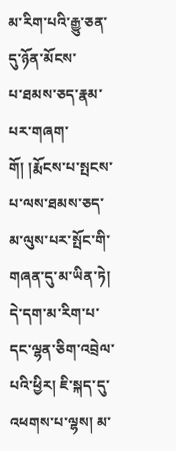མ་རིག་པའི་རྒྱུ་ཅན་དུ་ཉོན་མོངས་
པ་ཐམས་ཅད་རྣམ་པར་གཞག་གོ། །རྨོངས་པ་སྤངས་པ་ལས་ཐམས་ཅད་མ་ལུས་པར་སྤོང་གི་གཞན་དུ་མ་ཡིན་ཏེ། དེ་དག་མ་རིག་པ་དང་ལྷན་ཅིག་འབྲེལ་པའི་ཕྱིར། ཇི་སྐད་དུ་འཕགས་པ་ལྷས། མ་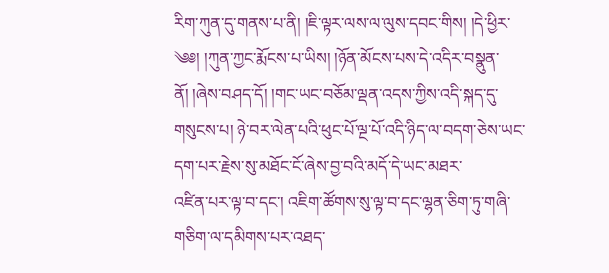རིག་ཀུན་དུ་གནས་པ་ནི། །ཇི་ལྟར་ལས་ལ་ལུས་དབང་གིས། །དེ་ཕྱིར་
༄༅། །ཀུན་ཀྱང་རྨོངས་པ་ཡིས། །ཉོན་མོངས་པས་དེ་འདིར་བསྣུན་ནོ། །ཞེས་བཤད་དོ། །གང་ཡང་བཅོམ་ལྡན་འདས་ཀྱིས་འདི་སྐད་དུ་གསུངས་པ། ཉེ་བར་ལེན་པའི་ཕུང་པོ་ལྔ་པོ་འདི་ཉིད་ལ་བདག་ཅེས་ཡང་དག་པར་རྗེས་སུ་མཐོང་ངོ་ཞེས་བྱ་བའི་མདོ་དེ་ཡང་མཐར་
འཛིན་པར་ལྟ་བ་དང་། འཇིག་ཚོགས་སུ་ལྟ་བ་དང་ལྷན་ཅིག་ཏུ་གཞི་གཅིག་ལ་དམིགས་པར་འཐད་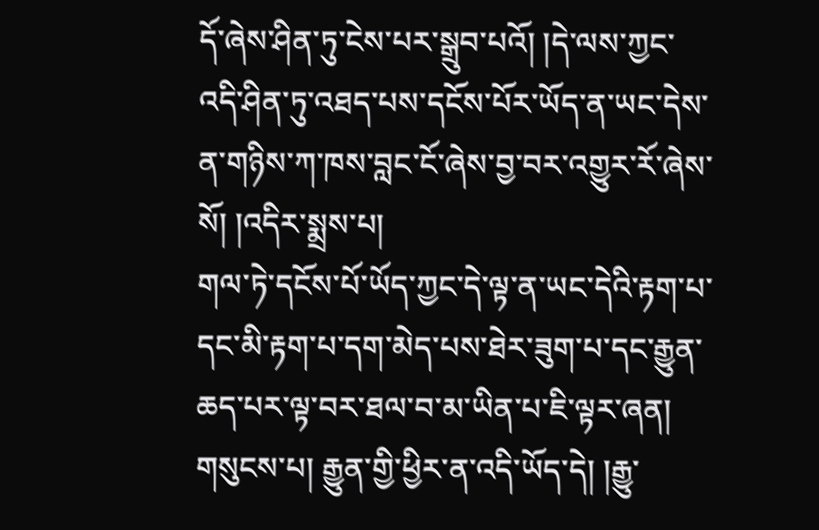དོ་ཞེས་ཤིན་ཏུ་ངེས་པར་སྒྲུབ་པའོ། །དེ་ལས་ཀྱང་འདི་ཤིན་ཏུ་འཐད་པས་དངོས་པོར་ཡོད་ན་ཡང་དེས་ན་གཉིས་ཀ་ཁས་བླང་ངོ་ཞེས་བྱ་བར་འགྱུར་རོ་ཞེས་སོ། །འདིར་སྨྲས་པ།
གལ་ཏེ་དངོས་པོ་ཡོད་ཀྱང་དེ་ལྟ་ན་ཡང་དེའི་རྟག་པ་དང་མི་རྟག་པ་དག་མེད་པས་ཐེར་ཟུག་པ་དང་རྒྱུན་ཆད་པར་ལྟ་བར་ཐལ་བ་མ་ཡིན་པ་ཇི་ལྟར་ཞན། གསུངས་པ། རྒྱུན་གྱི་ཕྱིར་ན་འདི་ཡོད་དེ། །རྒྱུ་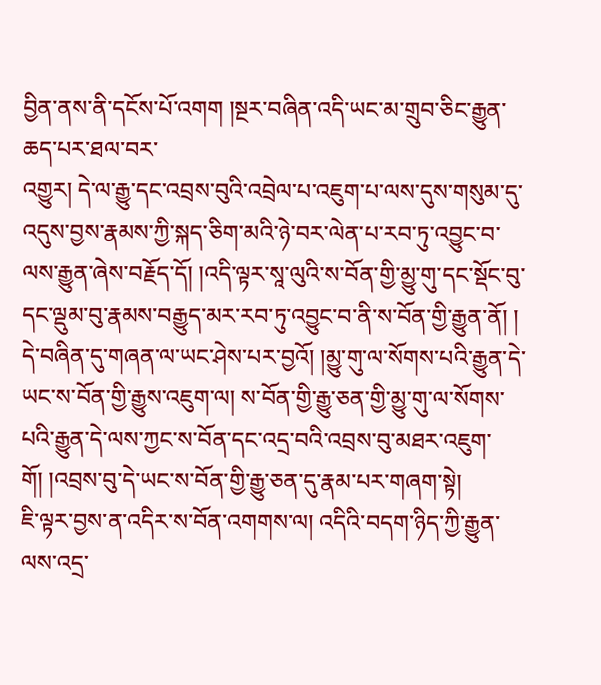བྱིན་ནས་ནི་དངོས་པོ་འགག །སྔར་བཞིན་འདི་ཡང་མ་གྲུབ་ཅིང་རྒྱུན་ཆད་པར་ཐལ་བར་
འགྱུར། དེ་ལ་རྒྱུ་དང་འབྲས་བུའི་འབྲེལ་པ་འཇུག་པ་ལས་དུས་གསུམ་དུ་འདུས་བྱས་རྣམས་ཀྱི་སྐད་ཅིག་མའི་ཉེ་བར་ལེན་པ་རབ་ཏུ་འབྱུང་བ་ལས་རྒྱུན་ཞེས་བརྗོད་དོ། །འདི་ལྟར་སཱ་ལུའི་ས་བོན་གྱི་མྱུ་གུ་དང་སྡོང་བུ་དང་ལྡུམ་བུ་རྣམས་བརྒྱུད་མར་རབ་ཏུ་འབྱུང་བ་ནི་ས་བོན་གྱི་རྒྱུན་ནོ། །
དེ་བཞིན་དུ་གཞན་ལ་ཡང་ཤེས་པར་བྱའོ། །མྱུ་གུ་ལ་སོགས་པའི་རྒྱུན་དེ་ཡང་ས་བོན་གྱི་རྒྱུས་འཇུག་ལ། ས་བོན་གྱི་རྒྱུ་ཅན་གྱི་མྱུ་གུ་ལ་སོགས་པའི་རྒྱུན་དེ་ལས་ཀྱང་ས་བོན་དང་འདྲ་བའི་འབྲས་བུ་མཐར་འཇུག་གོ། །འབྲས་བུ་དེ་ཡང་ས་བོན་གྱི་རྒྱུ་ཅན་དུ་རྣམ་པར་གཞག་སྟེ།
ཇི་ལྟར་བྱས་ན་འདིར་ས་བོན་འགགས་ལ། འདིའི་བདག་ཉིད་ཀྱི་རྒྱུན་ལས་འདྲ་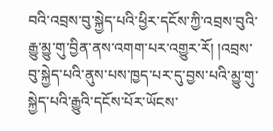བའི་འབྲས་བུ་སྐྱེད་པའི་ཕྱིར་དངོས་ཀྱི་འབྲས་བུའི་རྒྱུ་མྱུ་གུ་བྱིན་ནས་འགག་པར་འགྱུར་རོ། །འབྲས་བུ་སྐྱེད་པའི་ནུས་པས་ཁྱད་པར་དུ་བྱས་པའི་མྱུ་གུ་སྐྱེད་པའི་རྒྱུའི་དངོས་པོར་ཡོངས་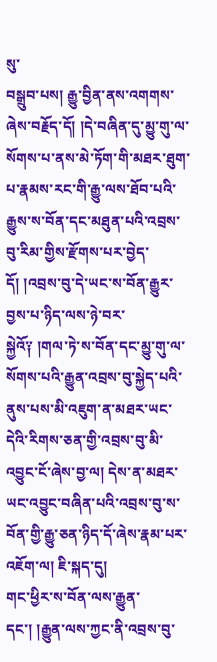སུ་
བསྒྲུབ་པས། རྒྱུ་བྱིན་ནས་འགགས་ཞེས་བརྗོད་དོ། །དེ་བཞིན་དུ་མྱུ་གུ་ལ་སོགས་པ་ནས་མེ་ཏོག་གི་མཐར་ཐུག་པ་རྣམས་རང་གི་རྒྱུ་ལས་ཐོབ་པའི་རྒྱུས་ས་བོན་དང་མཐུན་པའི་འབྲས་བུ་རིམ་གྱིས་རྫོགས་པར་བྱེད་དོ། །འབྲས་བུ་དེ་ཡང་ས་བོན་རྒྱུར་བྱས་པ་ཉིད་ལས་ཉེ་བར་
སྐྱེའོ༑ །གལ་ཏེ་ས་བོན་དང་མྱུ་གུ་ལ་སོགས་པའི་རྒྱུན་འབྲས་བུ་སྐྱེད་པའི་ནུས་པས་མི་འཇུག་ན་མཐར་ཡང་དེའི་རིགས་ཅན་གྱི་འབྲས་བུ་མི་འབྱུང་ངོ་ཞེས་བྱ་ལ། དེས་ན་མཐར་ཡང་འབྱུང་བཞིན་པའི་འབྲས་བུ་ས་བོན་གྱི་རྒྱུ་ཅན་ཉིད་དོ་ཞེས་རྣམ་པར་འཇོག་ལ། ཇི་སྐད་དུ།
གང་ཕྱིར་ས་བོན་ལས་རྒྱུན་དང་། །རྒྱུན་ལས་ཀྱང་ནི་འབྲས་བུ་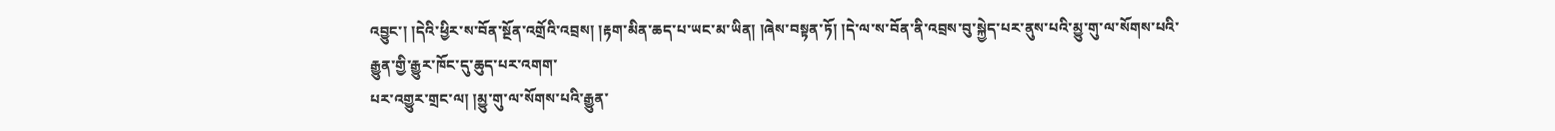འབྱུང་། །དེའི་ཕྱིར་ས་བོན་སྔོན་འགྲོའི་འབྲས། །རྟག་མིན་ཆད་པ་ཡང་མ་ཡིན། །ཞེས་བསྟན་ཏོ། །དེ་ལ་ས་བོན་ནི་འབྲས་བུ་སྐྱེད་པར་ནུས་པའི་མྱུ་གུ་ལ་སོགས་པའི་རྒྱུན་གྱི་རྒྱུར་ཁོང་དུ་ཆུད་པར་འགག་
པར་འགྱུར་གྲང་ལ། །མྱུ་གུ་ལ་སོགས་པའི་རྒྱུན་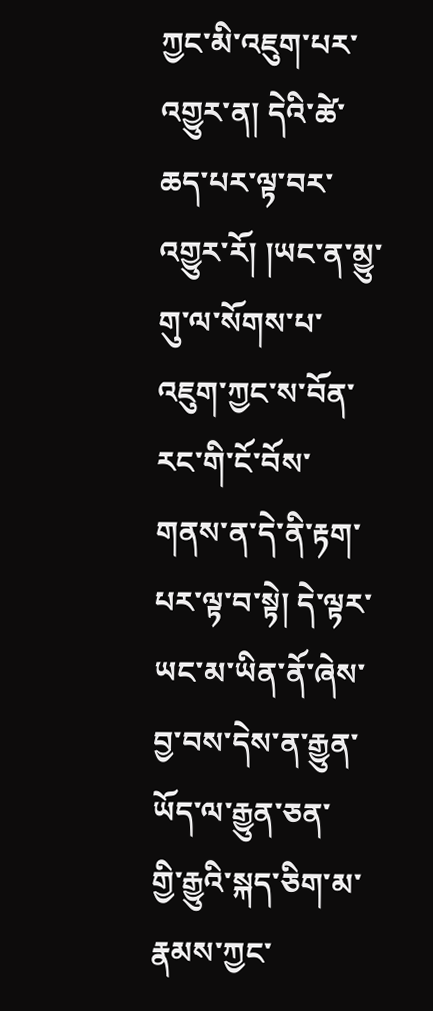ཀྱང་མི་འཇུག་པར་འགྱུར་ན། དེའི་ཚེ་ཆད་པར་ལྟ་བར་འགྱུར་རོ། །ཡང་ན་མྱུ་གུ་ལ་སོགས་པ་འཇུག་ཀྱང་ས་བོན་རང་གི་ངོ་བོས་གནས་ན་དེ་ནི་རྟག་པར་ལྟ་བ་སྟེ། དེ་ལྟར་ཡང་མ་ཡིན་ནོ་ཞེས་བྱ་བས་དེས་ན་རྒྱུན་ཡོད་ལ་རྒྱུན་ཅན་
གྱི་རྒྱུའི་སྐད་ཅིག་མ་རྣམས་ཀྱང་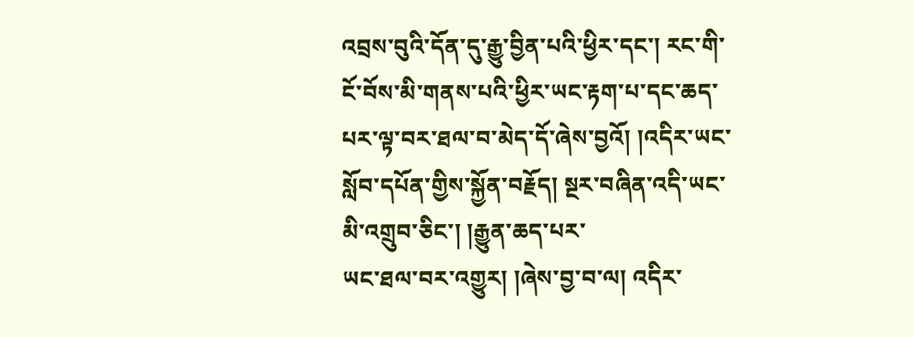འབྲས་བུའི་དོན་དུ་རྒྱུ་བྱིན་པའི་ཕྱིར་དང་། རང་གི་ངོ་བོས་མི་གནས་པའི་ཕྱིར་ཡང་རྟག་པ་དང་ཆད་པར་ལྟ་བར་ཐལ་བ་མེད་དོ་ཞེས་བྱའོ། །འདིར་ཡང་སློབ་དཔོན་གྱིས་སྐྱོན་བརྗོད། སྔར་བཞིན་འདི་ཡང་མི་འགྲུབ་ཅིང་། །རྒྱུན་ཆད་པར་
ཡང་ཐལ་བར་འགྱུར། །ཞེས་བྱ་བ་ལ། འདིར་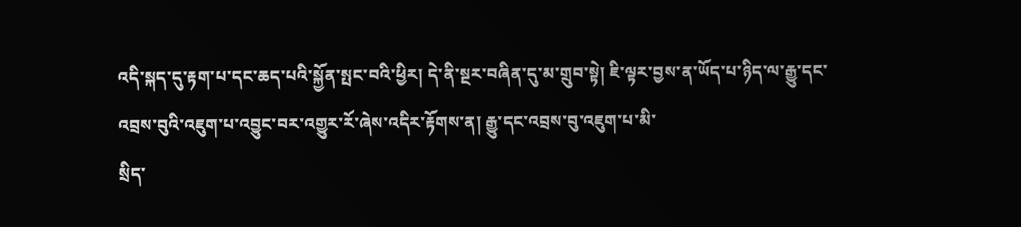འདི་སྐད་དུ་རྟག་པ་དང་ཆད་པའི་སྐྱོན་སྤང་བའི་ཕྱིར། དེ་ནི་སྔར་བཞིན་དུ་མ་གྲུབ་སྟེ། ཇི་ལྟར་བྱས་ན་ཡོད་པ་ཉིད་ལ་རྒྱུ་དང་འབྲས་བུའི་འཇུག་པ་འབྱུང་བར་འགྱུར་རོ་ཞེས་འདིར་རྟོགས་ན། རྒྱུ་དང་འབྲས་བུ་འཇུག་པ་མི་
སྲིད་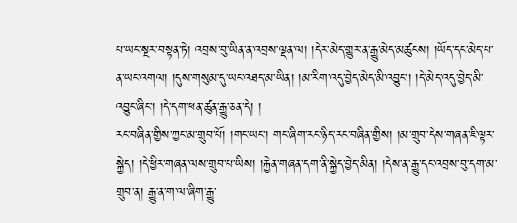པ་ཡང་སྔར་བསྟན་ཏེ། འབྲས་བུ་ཡིན་ན་འབྲས་ལྡན་ལ། །དེར་མེད་གྱུར་ན་རྒྱུ་མེད་མཚུངས། །ཡོད་དང་མེད་པ་ན་ཡང་འགལ། །དུས་གསུམ་དུ་ཡང་འཐད་མ་ཡིན། །མ་རིག་འདུ་བྱེད་མེད་མི་འབྱུང་། །དེ་མེད་འདུ་བྱེད་མི་འབྱུང་ཞིང་། །དེ་དག་ཕན་ཚུན་རྒྱུ་ཅན་དེ། །
རང་བཞིན་གྱིས་ཀྱང་མ་གྲུབ་པོ། །གང་ཡང་། གང་ཞིག་རང་ཉིད་རང་བཞིན་གྱིས། །མ་གྲུབ་དེས་གཞན་ཇི་ལྟར་སྐྱེད། །དེ་ཕྱིར་གཞན་ལས་གྲུབ་པ་ཡིས། །རྐྱེན་གཞན་དག་ནི་སྐྱེད་བྱེད་མིན། །དེས་ན་རྒྱུ་དང་འབྲས་བུ་དག་མ་གྲུབ་ན། རྒྱུ་ན་ག་ལ་ཞིག་རྒྱུ་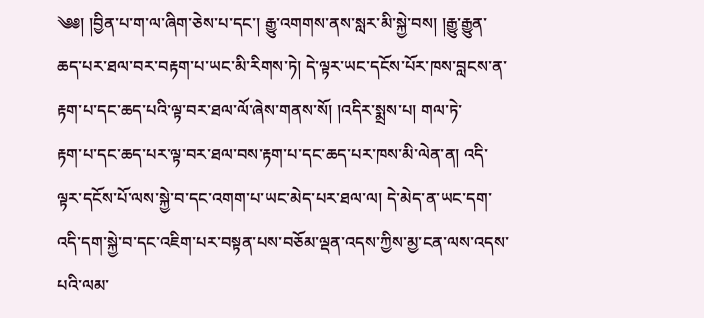༄༅། །བྱིན་པ་ག་ལ་ཞིག་ཅེས་པ་དང་། རྒྱུ་འགགས་ནས་སླར་མི་སྐྱེ་བས། །རྒྱུ་རྒྱུན་ཆད་པར་ཐལ་བར་བརྟག་པ་ཡང་མི་རིགས་ཏེ། དེ་ལྟར་ཡང་དངོས་པོར་ཁས་བླངས་ན་རྟག་པ་དང་ཆད་པའི་ལྟ་བར་ཐལ་ལོ་ཞེས་གནས་སོ། །འདིར་སྨྲས་པ། གལ་ཏེ་
རྟག་པ་དང་ཆད་པར་ལྟ་བར་ཐལ་བས་རྟག་པ་དང་ཆད་པར་ཁས་མི་ལེན་ན། འདི་ལྟར་དངོས་པོ་ལས་སྐྱེ་བ་དང་འགག་པ་ཡང་མེད་པར་ཐལ་ལ། དེ་མེད་ན་ཡང་དག་འདི་དག་སྐྱེ་བ་དང་འཇིག་པར་བསྟན་པས་བཅོམ་ལྡན་འདས་ཀྱིས་མྱ་ངན་ལས་འདས་པའི་ལམ་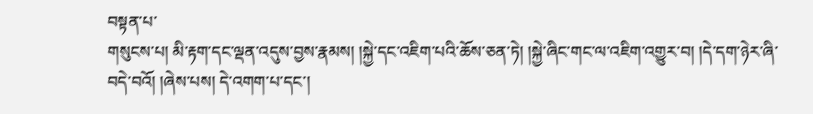བསྟན་པ་
གསུངས་པ། མི་རྟག་དང་ལྡན་འདུས་བྱས་རྣམས། །སྐྱེ་དང་འཇིག་པའི་ཆོས་ཅན་ཏེ། །སྐྱེ་ཞིང་གང་ལ་འཇིག་འགྱུར་བ། །དེ་དག་ཉེར་ཞི་བདེ་བའོ། །ཞེས་པས། དེ་འགག་པ་དང་།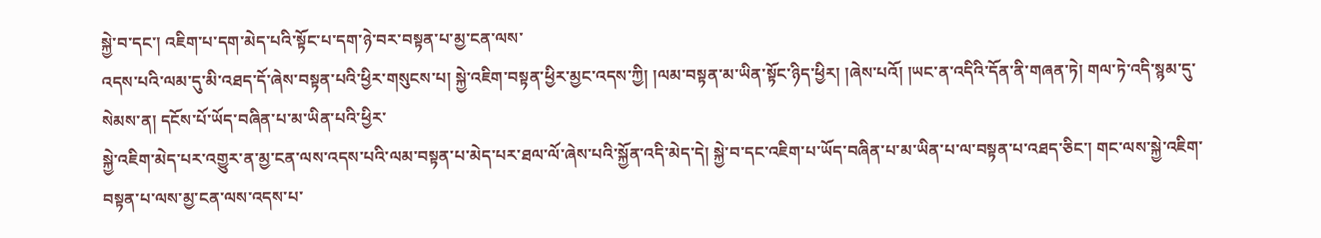སྐྱེ་བ་དང་། འཇིག་པ་དག་མེད་པའི་སྟོང་པ་དག་ཉེ་བར་བསྟན་པ་མྱ་ངན་ལས་
འདས་པའི་ལམ་དུ་མི་འཐད་དོ་ཞེས་བསྟན་པའི་ཕྱིར་གསུངས་པ། སྐྱེ་འཇིག་བསྟན་ཕྱིར་མྱང་འདས་ཀྱི། །ལམ་བསྟན་མ་ཡིན་སྟོང་ཉིད་ཕྱིར། །ཞེས་པའོ། །ཡང་ན་འདིའི་དོན་ནི་གཞན་ཏེ། གལ་ཏེ་འདི་སྙམ་དུ་སེམས་ན། དངོས་པོ་ཡོད་བཞིན་པ་མ་ཡིན་པའི་ཕྱིར་
སྐྱེ་འཇིག་མེད་པར་འགྱུར་ན་མྱ་ངན་ལས་འདས་པའི་ལམ་བསྟན་པ་མེད་པར་ཐལ་ལོ་ཞེས་པའི་སྐྱོན་འདི་མེད་དེ། སྐྱེ་བ་དང་འཇིག་པ་ཡོད་བཞིན་པ་མ་ཡིན་པ་ལ་བསྟན་པ་འཐད་ཅིང་། གང་ལས་སྐྱེ་འཇིག་བསྟན་པ་ལས་མྱ་ངན་ལས་འདས་པ་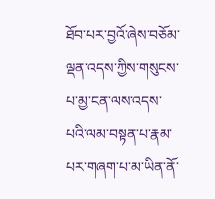ཐོབ་པར་བྱའོ་ཞེས་བཅོམ་
ལྡན་འདས་ཀྱིས་གསུངས་པ་མྱ་ངན་ལས་འདས་པའི་ལམ་བསྟན་པ་རྣམ་པར་གཞག་པ་མ་ཡིན་ནོ་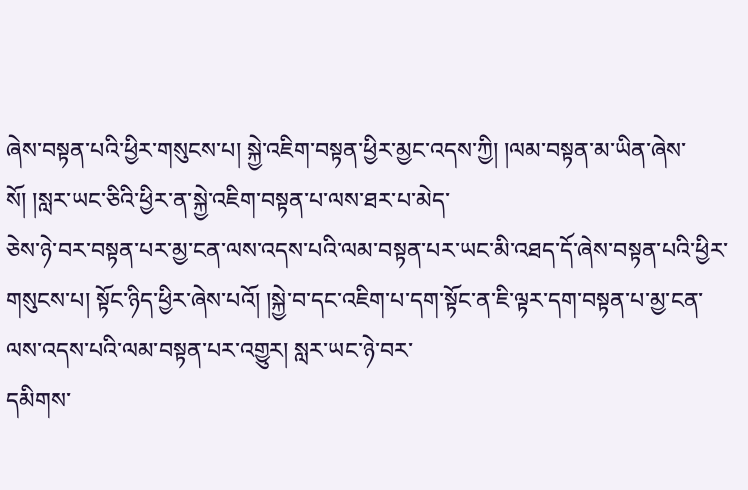ཞེས་བསྟན་པའི་ཕྱིར་གསུངས་པ། སྐྱེ་འཇིག་བསྟན་ཕྱིར་མྱང་འདས་ཀྱི། །ལམ་བསྟན་མ་ཡིན་ཞེས་སོ། །སླར་ཡང་ཅིའི་ཕྱིར་ན་སྐྱེ་འཇིག་བསྟན་པ་ལས་ཐར་པ་མེད་
ཅེས་ཉེ་བར་བསྟན་པར་མྱ་ངན་ལས་འདས་པའི་ལམ་བསྟན་པར་ཡང་མི་འཐད་དོ་ཞེས་བསྟན་པའི་ཕྱིར་གསུངས་པ། སྟོང་ཉིད་ཕྱིར་ཞེས་པའོ། །སྐྱེ་བ་དང་འཇིག་པ་དག་སྟོང་ན་ཇི་ལྟར་དག་བསྟན་པ་མྱ་ངན་ལས་འདས་པའི་ལམ་བསྟན་པར་འགྱུར། སླར་ཡང་ཉེ་བར་
དམིགས་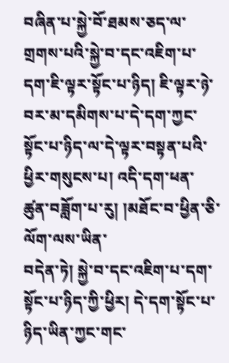བཞིན་པ་སྐྱེ་བོ་ཐམས་ཅད་ལ་གྲགས་པའི་སྐྱེ་བ་དང་འཇིག་པ་དག་ཇི་ལྟར་སྟོང་པ་ཉིད། ཇི་ལྟར་ཉེ་བར་མ་དམིགས་པ་དེ་དག་ཀྱང་སྟོང་པ་ཉིད་ལ་དེ་ལྟར་བསྟན་པའི་ཕྱིར་གསུངས་པ། འདི་དག་ཕན་ཚུན་བཟློག་པ་རུ། །མཐོང་བ་ཕྱིན་ཅི་ལོག་ལས་ཡིན་
བདེན་ཏེ། སྐྱེ་བ་དང་འཇིག་པ་དག་སྟོང་པ་ཉིད་ཀྱི་ཕྱིར། དེ་དག་སྟོང་པ་ཉིད་ཡིན་ཀྱང་གང་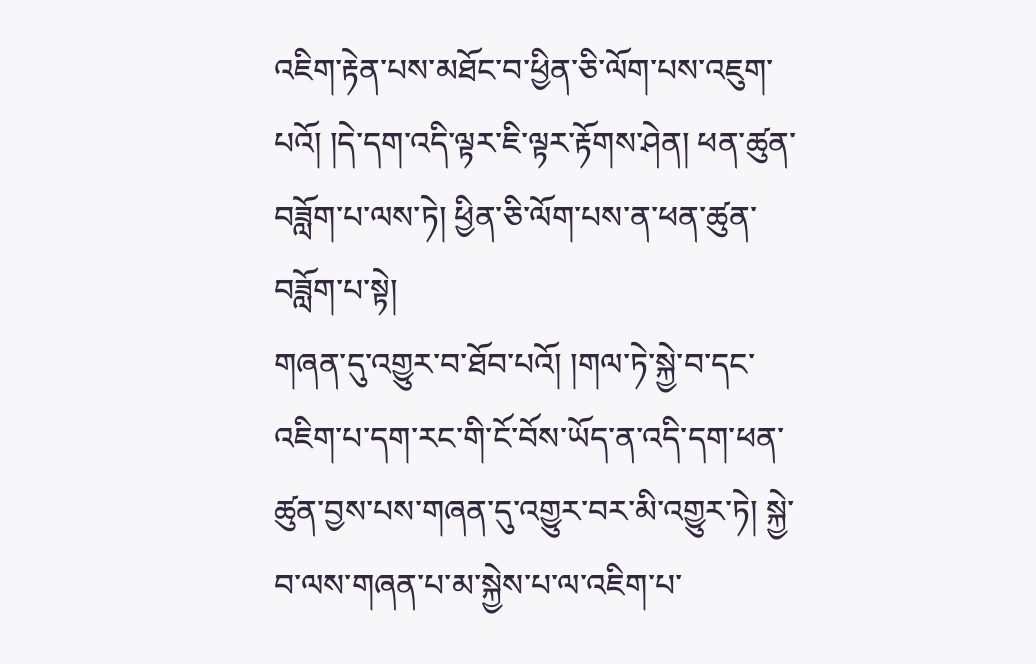འཇིག་རྟེན་པས་མཐོང་བ་ཕྱིན་ཅི་ལོག་པས་འཇུག་པའོ། །དེ་དག་འདི་ལྟར་ཇི་ལྟར་རྟོགས་ཤེན། ཕན་ཚུན་བཟློག་པ་ལས་ཏེ། ཕྱིན་ཅི་ལོག་པས་ན་ཕན་ཚུན་བཟློག་པ་སྟེ།
གཞན་དུ་འགྱུར་བ་ཐོབ་པའོ། །གལ་ཏེ་སྐྱེ་བ་དང་འཇིག་པ་དག་རང་གི་ངོ་བོས་ཡོད་ན་འདི་དག་ཕན་ཚུན་བྱས་པས་གཞན་དུ་འགྱུར་བར་མི་འགྱུར་ཏེ། སྐྱེ་བ་ལས་གཞན་པ་མ་སྐྱེས་པ་ལ་འཇིག་པ་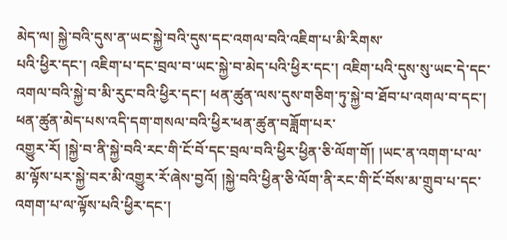མེད་ལ། སྐྱེ་བའི་དུས་ན་ཡང་སྐྱེ་བའི་དུས་དང་འགལ་བའི་འཇིག་པ་མི་རིགས་
པའི་ཕྱིར་དང་། འཇིག་པ་དང་བྲལ་བ་ཡང་སྐྱེ་བ་མེད་པའི་ཕྱིར་དང་། འཇིག་པའི་དུས་སུ་ཡང་དེ་དང་འགལ་བའི་སྐྱེ་བ་མི་རུང་བའི་ཕྱིར་དང་། ཕན་ཚུན་ལས་དུས་གཅིག་ཏུ་སྐྱེ་བ་ཐོབ་པ་འགལ་བ་དང་། ཕན་ཚུན་མེད་པས་འདི་དག་གསལ་བའི་ཕྱིར་ཕན་ཚུན་བཟློག་པར་
འགྱུར་རོ། །སྐྱེ་བ་ནི་སྐྱེ་བའི་རང་གི་ངོ་བོ་དང་བྲལ་བའི་ཕྱིར་ཕྱིན་ཅི་ལོག་གོ། །ཡང་ན་འགག་པ་ལ་མ་ལྟོས་པར་སྐྱེ་བར་མི་འགྱུར་རོ་ཞེས་བྱའོ། །སྐྱེ་བའི་ཕྱིན་ཅི་ལོག་ནི་རང་གི་ངོ་བོས་མ་གྲུབ་པ་དང་འགག་པ་ལ་ལྟོས་པའི་ཕྱིར་དང་།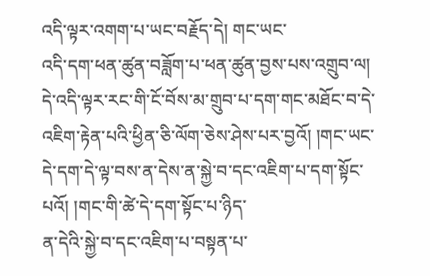འདི་ལྟར་འགག་པ་ཡང་བརྗོད་དེ། གང་ཡང་
འདི་དག་ཕན་ཚུན་བཟློག་པ་ཕན་ཚུན་བྱས་པས་འགྲུབ་ལ། དེ་འདི་ལྟར་རང་གི་ངོ་བོས་མ་གྲུབ་པ་དག་གང་མཐོང་བ་དེ་འཇིག་རྟེན་པའི་ཕྱིན་ཅི་ལོག་ཅེས་ཤེས་པར་བྱའོ། །གང་ཡང་དེ་དག་དེ་ལྟ་བས་ན་དེས་ན་སྐྱེ་བ་དང་འཇིག་པ་དག་སྟོང་པའོ། །གང་གི་ཚེ་དེ་དག་སྟོང་པ་ཉིད་
ན་དེའི་སྐྱེ་བ་དང་འཇིག་པ་བསྟན་པ་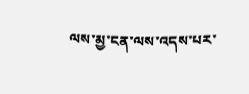ལས་མྱ་ངན་ལས་འདས་པར་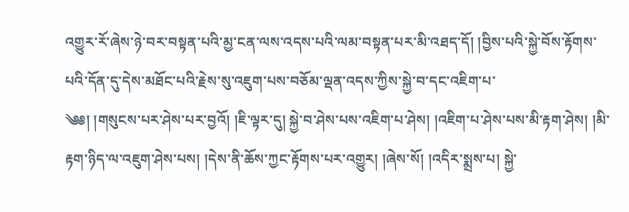འགྱུར་རོ་ཞེས་ཉེ་བར་བསྟན་པའི་མྱ་ངན་ལས་འདས་པའི་ལམ་བསྟན་པར་མི་འཐད་དོ། །བྱིས་པའི་སྐྱེ་བོས་རྟོགས་པའི་དོན་དུ་དེས་མཐོང་པའི་རྗེས་སུ་འཇུག་པས་བཅོམ་ལྡན་འདས་ཀྱིས་སྐྱེ་བ་དང་འཇིག་པ་
༄༅། །གསུངས་པར་ཤེས་པར་བྱའོ། །ཇི་ལྟར་དུ། སྐྱེ་བ་ཤེས་པས་འཇིག་པ་ཤེས། །འཇིག་པ་ཤེས་པས་མི་རྟག་ཤེས། །མི་རྟག་ཉིད་ལ་འཇུག་ཤེས་པས། །དེས་ནི་ཆོས་ཀྱང་རྟོགས་པར་འགྱུར། །ཞེས་སོ། །འདིར་སྨྲས་པ། སྐྱེ་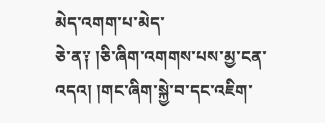མེད་འགག་པ་མེད་
ཅེ་ན༑ །ཅི་ཞིག་འགགས་པས་མྱ་ངན་འདའ། །གང་ཞིག་སྐྱེ་བ་དང་འཇིག་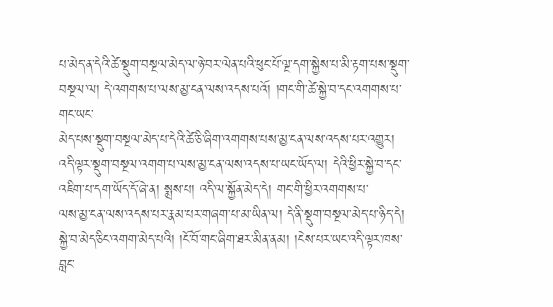པ་མེད་ན་དེའི་ཚེ་སྡུག་བསྔལ་མེད་ལ་ཉེ་བར་ལེན་པའི་ཕུང་པོ་ལྔ་དག་སྐྱེས་པ་མི་རྟག་པས་སྡུག་བསྔལ་ལ། དེ་འགགས་པ་ལས་མྱ་ངན་ལས་འདས་པའོ། །གང་གི་ཚེ་སྐྱེ་བ་དང་འགགས་པ་གང་ཡང་
མེད་པས་སྡུག་བསྔལ་མེད་པ་དེའི་ཚེ་ཅི་ཞིག་འགགས་པས་མྱ་ངན་ལས་འདས་པར་འགྱུར། འདི་ལྟར་སྡུག་བསྔལ་འགག་པ་ལས་མྱ་ངན་ལས་འདས་པ་ཡང་ཡོད་ལ། དེའི་ཕྱིར་སྐྱེ་བ་དང་འཇིག་པ་དག་ཡོད་དོ་ཞེ་ན། སྨྲས་པ། འདི་ལ་སྐྱོན་མེད་དེ། གང་གི་ཕྱིར་འགགས་པ་
ལས་མྱ་ངན་ལས་འདས་པར་རྣམ་པར་གཞག་པ་མ་ཡིན་ལ། དེ་ནི་སྡུག་བསྔལ་མེད་པ་ཉིད་དེ། སྐྱེ་བ་མེད་ཅིང་འགག་མེད་པའི། །ངོ་བོ་གང་ཞིག་ཐར་མིན་ནམ། །ངེས་པར་ཡང་འདི་ལྟར་ཁས་བླང་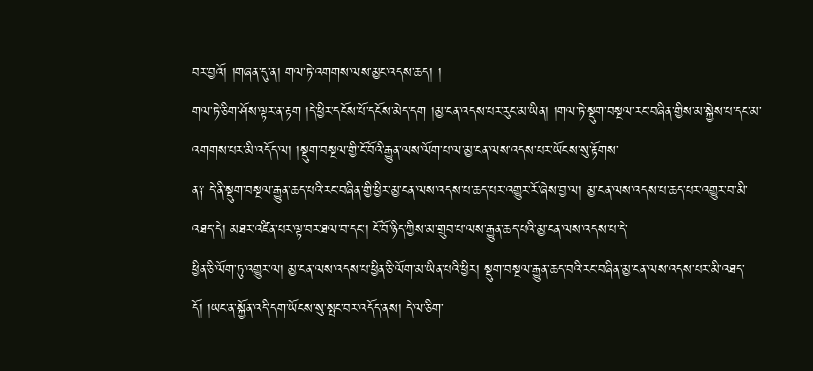བར་བྱའོ། །གཞན་དུ་ན། གལ་ཏེ་འགགས་ལས་མྱང་འདས་ཆད། །
གལ་ཏེ་ཅིག་ཤོས་ལྟར་ན་རྟག །དེ་ཕྱིར་དངོས་པོ་དངོས་མེད་དག །མྱ་ངན་འདས་པར་རུང་མ་ཡིན། །གལ་ཏེ་སྡུག་བསྔལ་རང་བཞིན་གྱིས་མ་སྐྱེས་པ་དང་མ་འགགས་པར་མི་འདོད་ལ། །སྡུག་བསྔལ་གྱི་ངོ་བོའི་རྒྱུན་ལས་ལོག་པ་ལ་མྱ་ངན་ལས་འདས་པར་ཡོངས་སུ་རྟོགས་
ན༑ དེ་ནི་སྡུག་བསྔལ་རྒྱུན་ཆད་པའི་རང་བཞིན་གྱི་ཕྱིར་མྱ་ངན་ལས་འདས་པ་ཆད་པར་འགྱུར་རོ་ཞེས་བྱ་ལ། མྱ་ངན་ལས་འདས་པ་ཆད་པར་འགྱུར་བ་མི་འཐད་དེ། མཐར་འཛིན་པར་ལྟ་བར་ཐལ་བ་དང་། ངོ་བོ་ཉིད་ཀྱིས་མ་གྲུབ་པ་ལས་རྒྱུན་ཆད་པའི་མྱ་ངན་ལས་འདས་པ་དེ་
ཕྱིན་ཅི་ལོག་ཏུ་འགྱུར་ལ། མྱ་ངན་ལས་འདས་པ་ཕྱིན་ཅི་ལོག་མ་ཡིན་པའི་ཕྱིར། སྡུག་བསྔལ་རྒྱུན་ཆད་བའི་རང་བཞིན་མྱ་ངན་ལས་འདས་པར་མི་འཐད་དོ། །ཡང་ན་སྐྱོན་འདི་དག་ཡོངས་སུ་སྤང་བར་འདོད་ནས། དེ་ལ་ཅིག་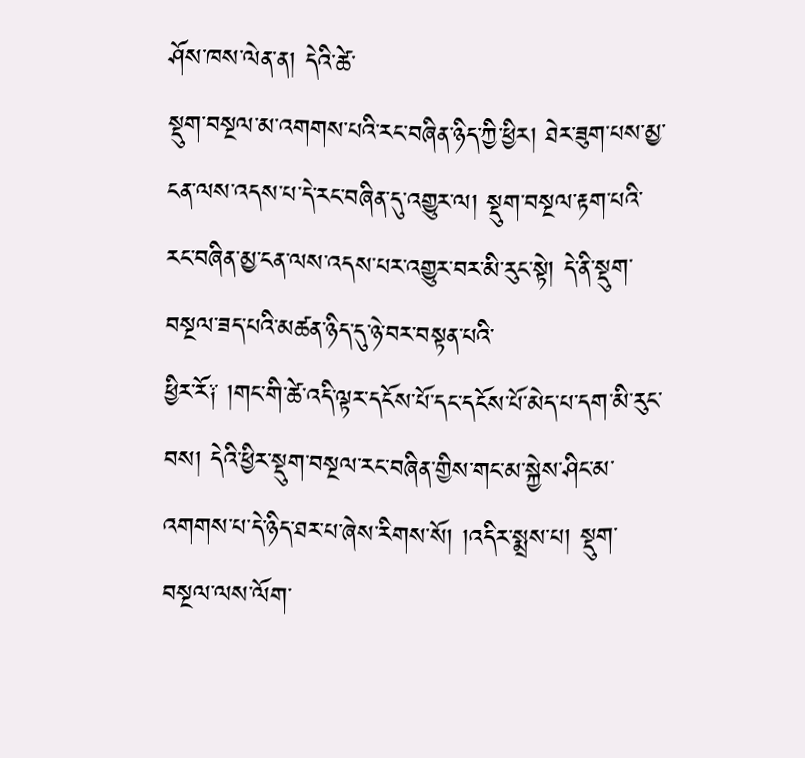ཤོས་ཁས་ལེན་ན། དེའི་ཚེ་
སྡུག་བསྔལ་མ་འགགས་པའི་རང་བཞིན་ཉིད་ཀྱི་ཕྱིར། ཐེར་ཟུག་པས་མྱ་ངན་ལས་འདས་པ་དེ་རང་བཞིན་དུ་འགྱུར་ལ། སྡུག་བསྔལ་རྟག་པའི་རང་བཞིན་མྱ་ངན་ལས་འདས་པར་འགྱུར་བར་མི་རུང་སྟེ། དེ་ནི་སྡུག་བསྔལ་ཟད་པའི་མཚན་ཉིད་དུ་ཉེ་བར་བསྟན་པའི་
ཕྱིར་རོ༑ །གང་གི་ཚེ་འདི་ལྟར་དངོས་པོ་དང་དངོས་པོ་མེད་པ་དག་མི་རུང་བས། དེའི་ཕྱིར་སྡུག་བསྔལ་རང་བཞིན་གྱིས་གང་མ་སྐྱེས་ཤིང་མ་འགགས་པ་དེ་ཉིད་ཐར་པ་ཞེས་རིགས་སོ། །འདིར་སྨྲས་པ། སྡུག་བསྔལ་ལས་ལོག་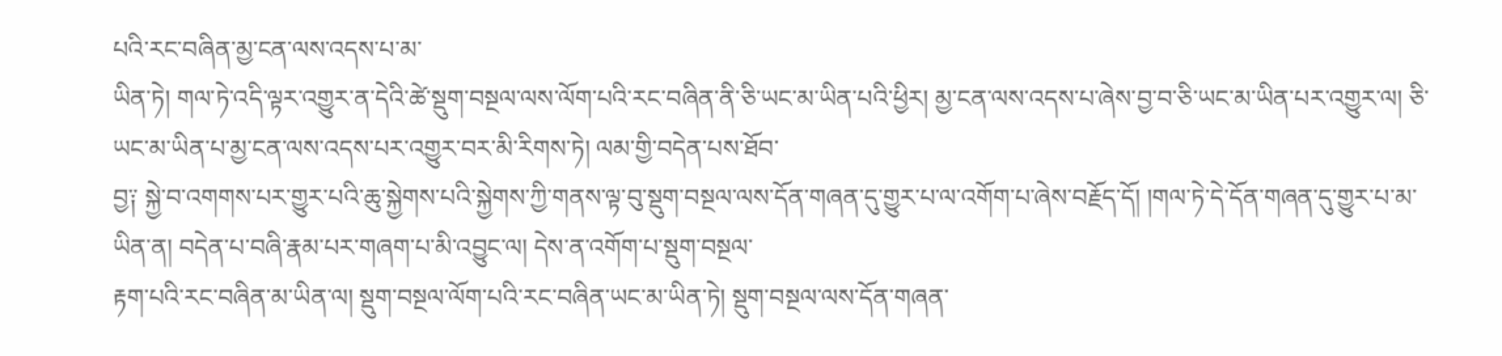པའི་རང་བཞིན་མྱ་ངན་ལས་འདས་པ་མ་
ཡིན་ཏེ། གལ་ཏེ་འདི་ལྟར་འགྱུར་ན་དེའི་ཚེ་སྡུག་བསྔལ་ལས་ལོག་པའི་རང་བཞིན་ནི་ཅི་ཡང་མ་ཡིན་པའི་ཕྱིར། མྱ་ངན་ལས་འདས་པ་ཞེས་བྱ་བ་ཅི་ཡང་མ་ཡིན་པར་འགྱུར་ལ། ཅི་ཡང་མ་ཡིན་པ་མྱ་ངན་ལས་འདས་པར་འགྱུར་བར་མི་རིགས་ཏེ། ལམ་གྱི་བདེན་པས་ཐོབ་
བྱ༑ སྐྱེ་བ་འགགས་པར་གྱུར་པའི་ཆུ་སྐྱེགས་པའི་སྐྱེགས་ཀྱི་གནས་ལྟ་བུ་སྡུག་བསྔལ་ལས་དོན་གཞན་དུ་གྱུར་པ་ལ་འགོག་པ་ཞེས་བརྗོད་དོ། །གལ་ཏེ་དེ་དོན་གཞན་དུ་གྱུར་པ་མ་ཡིན་ན། བདེན་པ་བཞི་རྣམ་པར་གཞག་པ་མི་འབྱུང་ལ། དེས་ན་འགོག་པ་སྡུག་བསྔལ་
རྟག་པའི་རང་བཞིན་མ་ཡིན་ལ། སྡུག་བསྔལ་ལོག་པའི་རང་བཞིན་ཡང་མ་ཡིན་ཏེ། སྡུག་བསྔལ་ལས་དོན་གཞན་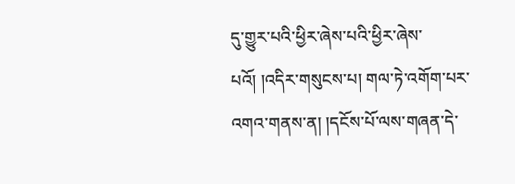དུ་གྱུར་པའི་ཕྱིར་ཞེས་པའི་ཕྱིར་ཞེས་པའོ། །འདིར་གསུངས་པ། གལ་ཏེ་འགོག་པར་འགའ་གནས་ན། །དངོས་པོ་ལས་གཞན་དེ་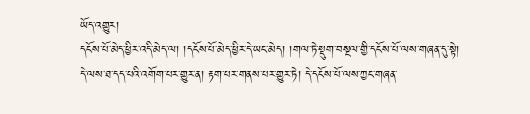ཡོད་འགྱུར།
དངོས་པོ་མེད་ཕྱིར་འདི་མེད་ལ། །དངོས་པོ་མེད་ཕྱིར་དེ་ཡང་མེད། །གལ་ཏེ་སྡུག་བསྔལ་གྱི་དངོས་པོ་ལས་གཞན་དུ་སྟེ། དེ་ལས་ཐ་དད་པའི་འགོག་པར་གྱུར་ན། རྟག་པར་གནས་པར་གྱུར་ཏེ། དེ་དངོས་པོ་ལས་ཀྱང་གཞན་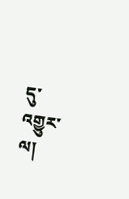དུ་འགྱུར་ལ།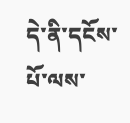དེ་ནི་དངོས་པོ་ལས་